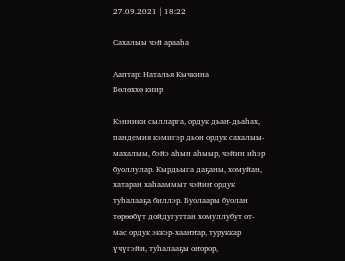27.09.2021 | 18:22

Сахалыы чэй арааһа

Ааптар: Наталья Кычкина
Бөлөххө киир

Кэнники сылларга, ордук дьаҥ-дьаһах, пандемия кэмигэр дьон ордук сахалыы-махалыы, бэйэ аһын аһыыр, чэйин иһэр буоллулар. Кырдьыга даҕаны, хомуйан, хатаран хаһааммыт чэйиҥ ордук туһалааҕа биллэр. Буолаары буолан төрөөбүт дойдугуттан хомуллубут от-мас ордук эккэр-хааҥҥар, туруккар үчүгэйи, туһалааҕы оҥорор,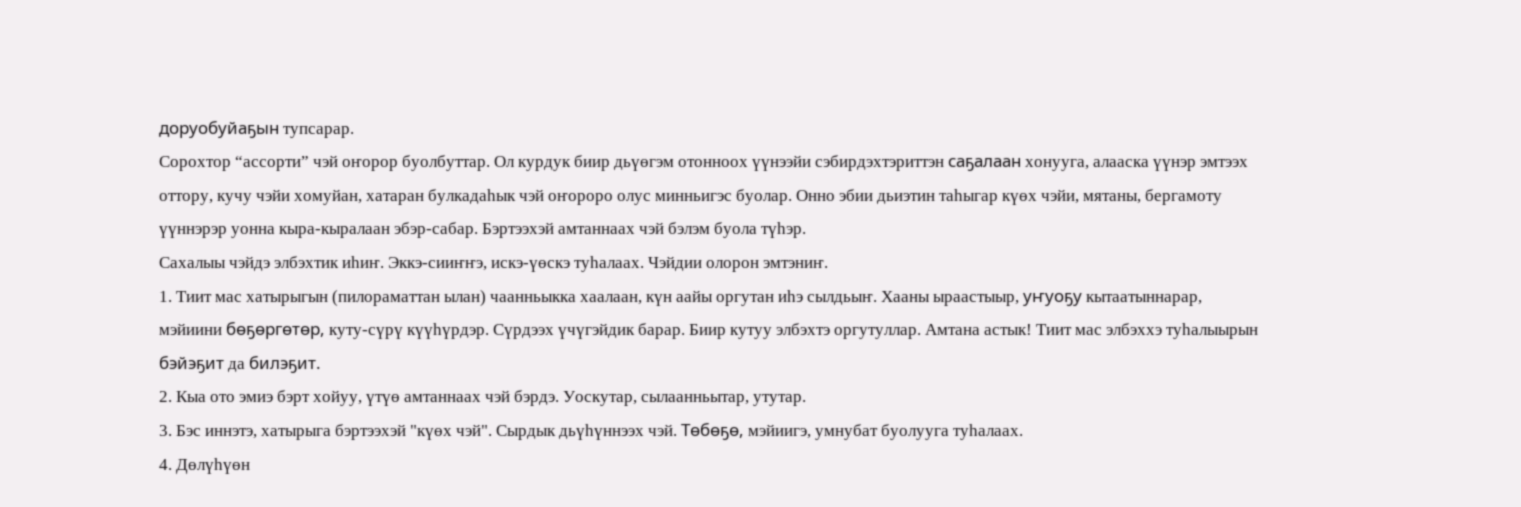доруобуйаҕын тупсарар.
Сорохтор “ассорти” чэй оҥорор буолбуттар. Ол курдук биир дьүөгэм отонноох үүнээйи сэбирдэхтэриттэн саҕалаан хонууга, алааска үүнэр эмтээх оттору, кучу чэйи хомуйан, хатаран булкадаһык чэй оҥороро олус минньигэс буолар. Онно эбии дьиэтин таһыгар күөх чэйи, мятаны, бергамоту үүннэрэр уонна кыра-кыралаан эбэр-сабар. Бэртээхэй амтаннаах чэй бэлэм буола түһэр.
Сахалыы чэйдэ элбэхтик иһиҥ. Эккэ-сииҥҥэ, искэ-үөскэ туһалаах. Чэйдии олорон эмтэниҥ.
1. Тиит мас хатырыгын (пилораматтан ылан) чаанньыкка хаалаан, күн аайы оргутан иһэ сылдьыҥ. Хааны ыраастыыр, уҥуоҕу кытаатыннарар, мэйиини бөҕөргөтөр, куту-сүрү күүһүрдэр. Сүрдээх үчүгэйдик барар. Биир кутуу элбэхтэ оргутуллар. Амтана астык! Тиит мас элбэххэ туһалыырын бэйэҕит да билэҕит.
2. Кыа ото эмиэ бэрт хойуу, үтүө амтаннаах чэй бэрдэ. Уоскутар, сылаанньытар, утутар.
3. Бэс иннэтэ, хатырыга бэртээхэй "күөх чэй". Сырдык дьүһүннээх чэй. Төбөҕө, мэйиигэ, умнубат буолууга туһалаах.
4. Дөлүһүөн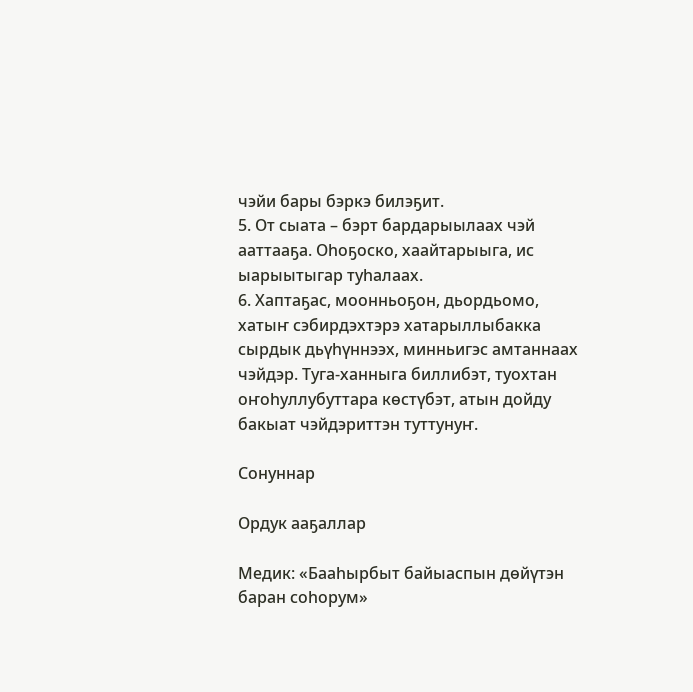чэйи бары бэркэ билэҕит.
5. От сыата – бэрт бардарыылаах чэй ааттааҕа. Оһоҕоско, хаайтарыыга, ис ыарыытыгар туһалаах.
6. Хаптаҕас, моонньоҕон, дьордьомо, хатыҥ сэбирдэхтэрэ хатарыллыбакка сырдык дьүһүннээх, минньигэс амтаннаах чэйдэр. Туга-ханныга биллибэт, туохтан оҥоһуллубуттара көстүбэт, атын дойду бакыат чэйдэриттэн туттунуҥ.

Сонуннар

Ордук ааҕаллар

Медик: «Бааһырбыт байыаспын дөйүтэн баран соһорум»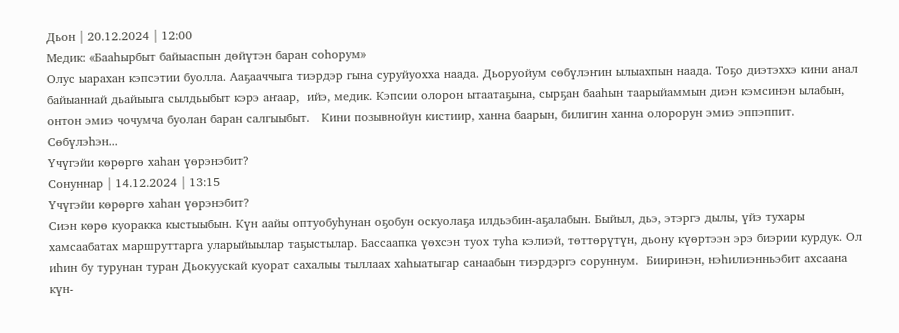Дьон | 20.12.2024 | 12:00
Медик: «Бааһырбыт байыаспын дөйүтэн баран соһорум»
Олус ыарахан кэпсэтии буолла. Ааҕааччыга тиэрдэр гына суруйуохха наада. Дьоруойум сөбүлэҥин ылыахпын наада. Тоҕо диэтэххэ кини анал байыаннай дьайыыга сылдьыбыт кэрэ аҥаар,  ийэ, медик. Кэпсии олорон ытаатаҕына, сырҕан бааһын таарыйаммын диэн кэмсинэн ылабын, онтон эмиэ чочумча буолан баран салгыыбыт.   Кини позывнойун кистиир, ханна баарын, билигин ханна олорорун эмиэ эппэппит. Сөбүлэһэн...
Үчүгэйи көрөргө хаһан үөрэнэбит?
Сонуннар | 14.12.2024 | 13:15
Үчүгэйи көрөргө хаһан үөрэнэбит?
Сиэн көрө куоракка кыстыыбын. Күн аайы оптуобуһунан оҕобун оскуолаҕа илдьэбин-аҕалабын. Быйыл, дьэ, этэргэ дылы, үйэ тухары хамсаабатах маршруттарга уларыйыылар таҕыстылар. Бассаапка үөхсэн туох туһа кэлиэй, төттөрүтүн, дьону күөртээн эрэ биэрии курдук. Ол иһин бу турунан туран Дьокуускай куорат сахалыы тыллаах хаһыатыгар санаабын тиэрдэргэ соруннум.  Бииринэн, нэһилиэнньэбит ахсаана күн-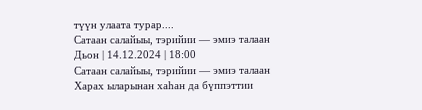түүн улаата турар....
Сатаан салайыы, тэрийии — эмиэ талаан
Дьон | 14.12.2024 | 18:00
Сатаан салайыы, тэрийии — эмиэ талаан
Харах ыларынан хаһан да бүппэттии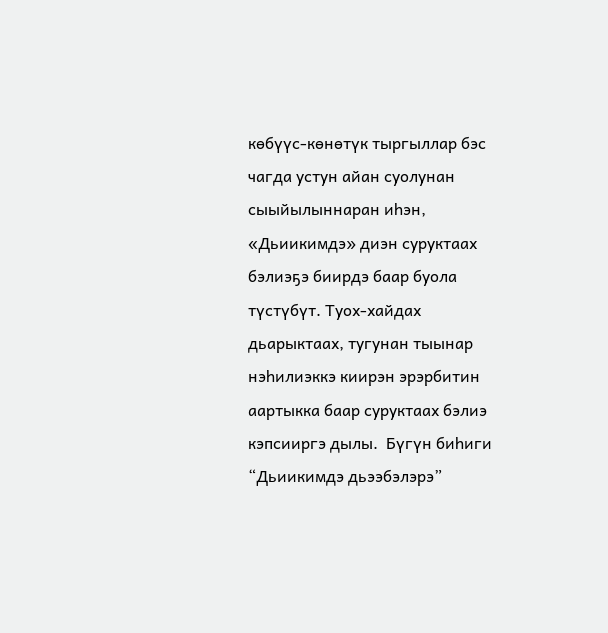көбүүс-көнөтүк тыргыллар бэс чагда устун айан суолунан сыыйылыннаран иһэн, «Дьиикимдэ» диэн суруктаах бэлиэҕэ биирдэ баар буола түстүбүт. Туох-хайдах дьарыктаах, тугунан тыынар нэһилиэккэ киирэн эрэрбитин аартыкка баар суруктаах бэлиэ кэпсииргэ дылы.  Бүгүн биһиги “Дьиикимдэ дьээбэлэрэ”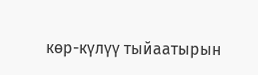көр-күлүү тыйаатырын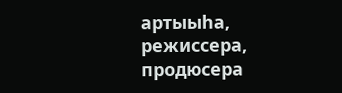артыыһа, режиссера, продюсера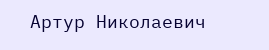Артур Николаевич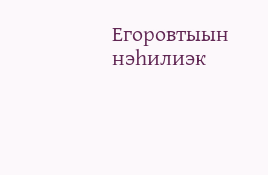Егоровтыын нэһилиэк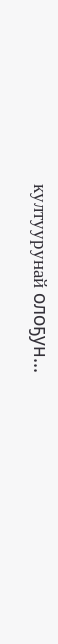култуурунай олоҕун...